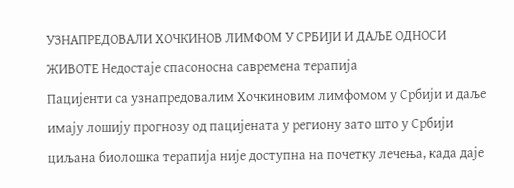УЗНАПРЕДОВАЛИ ХОЧКИНОВ ЛИМФОМ У СРБИЈИ И ДАЉЕ ОДНОСИ ЖИВОТЕ Недостаје спасоносна савремена терапија
Пацијенти са узнапредовалим Хочкиновим лимфомом у Србији и даље имају лошију прогнозу од пацијената у региону зато што у Србији циљана биолошка терапија није доступна на почетку лечења, када даје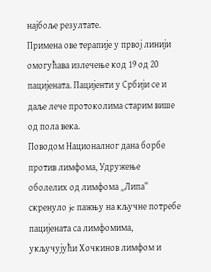најбоље резултате.
Примена ове терапије у првој линији омогућава излечење код 19 од 20 пацијената. Пацијенти у Србији се и даље лече протоколима старим више од пола века.
Поводом Националног дана борбе против лимфома, Удружење оболелих од лимфома „Липа“ скренуло je пажњу на кључне потребе пацијената са лимфомима, укључујући Хочкинов лимфом и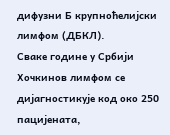дифузни Б крупноћелијски лимфом (ДБКЛ).
Сваке године у Србији Хочкинов лимфом се дијагностикује код око 250 пацијената,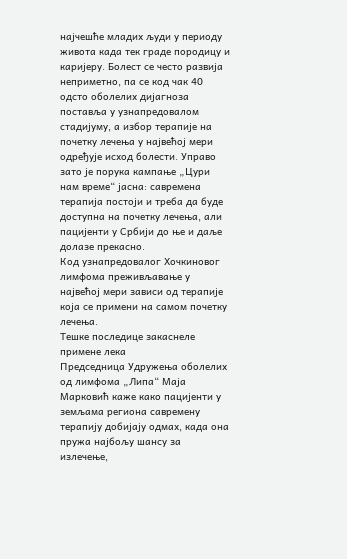најчешће младих људи у периоду живота када тек граде породицу и каријеру. Болест се често развија неприметно, па се код чак 40 одсто оболелих дијагноза поставља у узнапредовалом стадијуму, а избор терапије на почетку лечења у највећој мери одређује исход болести. Управо зато је порука кампање „Цури нам време“ јасна: савремена терапија постоји и треба да буде доступна на почетку лечења, али пацијенти у Србији до ње и даље долазе прекасно.
Код узнапредовалог Хочкиновог лимфома преживљавање у највећој мери зависи од терапије која се примени на самом почетку лечења.
Тешке последице закаснеле примене лека
Председница Удружења оболелих од лимфома „Липа“ Маја Марковић каже како пацијенти у земљама региона савремену терапију добијају одмах, када она пружа најбољу шансу за излечење,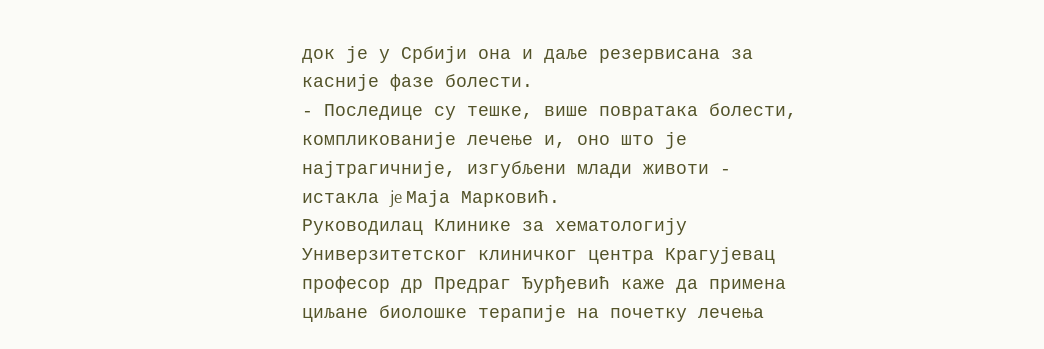док је у Србији она и даље резервисана за касније фазе болести.
- Последице су тешке, више повратака болести, компликованије лечење и, оно што је најтрагичније, изгубљени млади животи - истaкла je Маја Марковић.
Руководилац Клинике за хематологију Универзитетског клиничког центра Крагујевац професор др Предраг Ђурђевић каже да примена циљане биолошке терапије на почетку лечења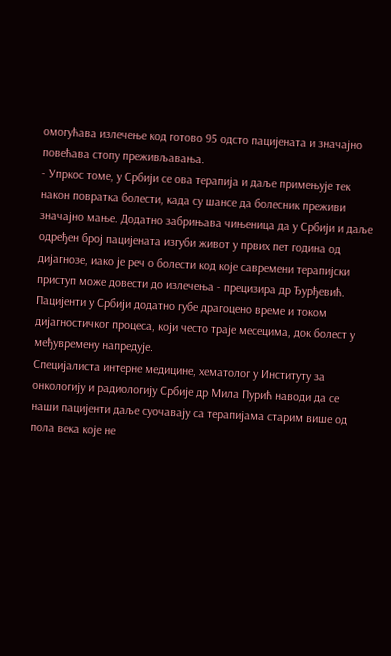омогућава излечење код готово 95 одсто пацијената и значајно повећава стопу преживљавања.
- Упркос томе, у Србији се ова терапија и даље примењује тек након повратка болести, када су шансе да болесник преживи значајно мање. Додатно забрињава чињеница да у Србији и даље одређен број пацијената изгуби живот у првих пет година од дијагнозе, иако је реч о болести код које савремени терапијски приступ може довести до излечења - прецизира др Ђурђевић.
Пацијенти у Србији додатно губе драгоцено време и током дијагностичког процеса, који често траје месецима, док болест у међувремену напредује.
Специјалиста интерне медицине, хематолог у Институту за онкологију и радиологију Србије др Мила Пурић наводи да се наши пацијенти даље суочавају са терапијама старим више од пола века које не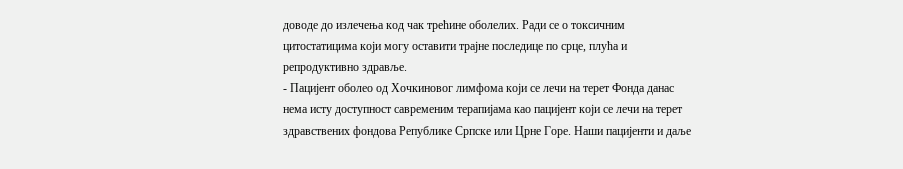доводе до излечења код чак трећине оболелих. Ради се о токсичним цитостатицима који могу оставити трајне последице по срце, плућа и репродуктивно здравље.
- Пацијент оболео од Хочкиновог лимфома који се лечи на терет Фонда данас нема исту доступност савременим терапијама као пацијент који се лечи на терет здравствених фондова Републике Српске или Црне Горе. Наши пацијенти и даље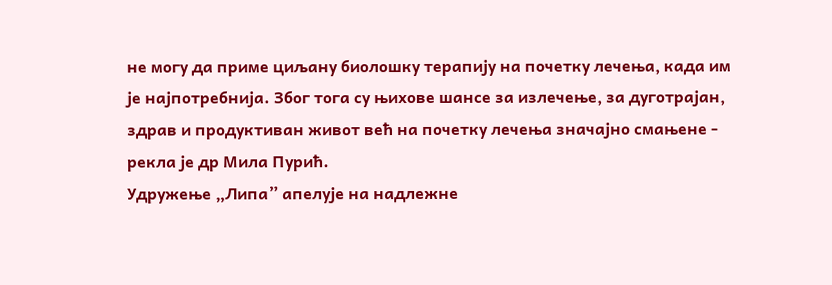не могу да приме циљану биолошку терапију на почетку лечења, када им је најпотребнија. Због тога су њихове шансе за излечење, за дуготрајан, здрав и продуктиван живот већ на почетку лечења значајно смањене - рекла је др Мила Пурић.
Удружење „Липа” апелује на надлежне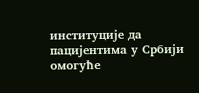институције да пацијентима у Србији омогуће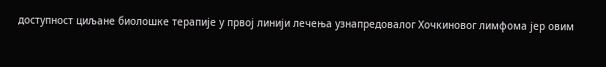доступност циљане биолошке терапије у првој линији лечења узнапредовалог Хочкиновог лимфома јер овим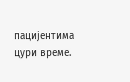пацијентима цури време.